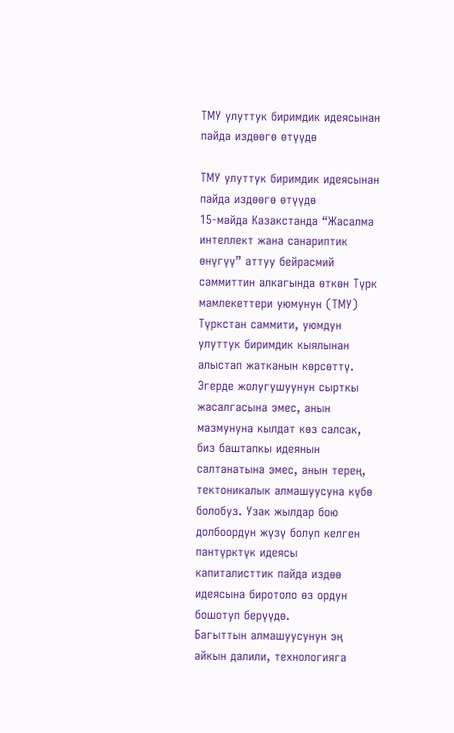ТМУ улуттук биримдик идеясынан пайда издөөгө өтүүдө

ТМУ улуттук биримдик идеясынан пайда издөөгө өтүүдө
15-майда Казакстанда “Жасалма интеллект жана санариптик өнүгүү” аттуу бейрасмий саммиттин алкагында өткөн Түрк мамлекеттери уюмунун (ТМУ) Түркстан саммити, уюмдун улуттук биримдик кыялынан алыстап жатканын көрсөттү.
Эгерде жолугушуунун сырткы жасалгасына эмес, анын мазмунуна кылдат көз салсак, биз баштапкы идеянын салтанатына эмес, анын терең, тектоникалык алмашуусуна күбө болобуз. Узак жылдар бою долбоордун жүзү болуп келген пантүрктүк идеясы капиталисттик пайда издөө идеясына биротоло өз ордун бошотуп берүүдө.
Багыттын алмашуусунун эң айкын далили, технологияга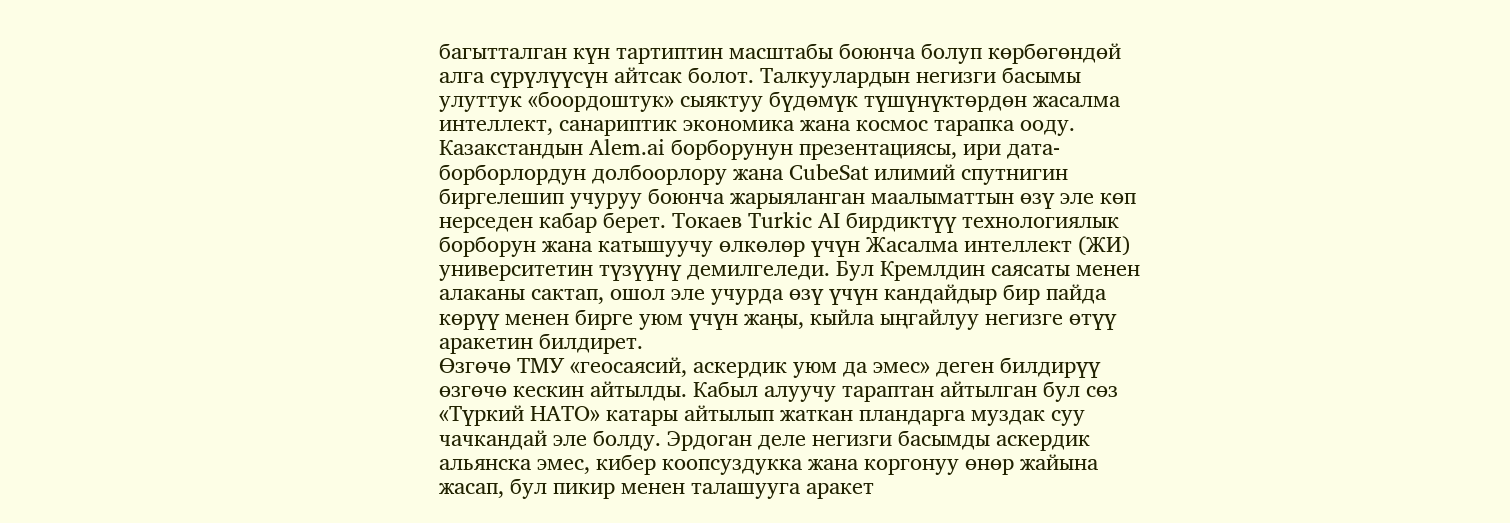багытталган күн тартиптин масштабы боюнча болуп көрбөгөндөй алга сүрүлүүсүн айтсак болот. Талкуулардын негизги басымы улуттук «боордоштук» сыяктуу бүдөмүк түшүнүктөрдөн жасалма интеллект, санариптик экономика жана космос тарапка ооду. Казакстандын Alem.ai борборунун презентациясы, ири дата-борборлордун долбоорлору жана CubeSat илимий спутнигин биргелешип учуруу боюнча жарыяланган маалыматтын өзү эле көп нерседен кабар берет. Токаев Turkic AI бирдиктүү технологиялык борборун жана катышуучу өлкөлөр үчүн Жасалма интеллект (ЖИ) университетин түзүүнү демилгеледи. Бул Кремлдин саясаты менен алаканы сактап, ошол эле учурда өзү үчүн кандайдыр бир пайда көрүү менен бирге уюм үчүн жаңы, кыйла ыңгайлуу негизге өтүү аракетин билдирет.
Өзгөчө ТМУ «геосаясий, аскердик уюм да эмес» деген билдирүү өзгөчө кескин айтылды. Кабыл алуучу тараптан айтылган бул сөз «Түркий НАТО» катары айтылып жаткан пландарга муздак суу чачкандай эле болду. Эрдоган деле негизги басымды аскердик альянска эмес, кибер коопсуздукка жана коргонуу өнөр жайына жасап, бул пикир менен талашууга аракет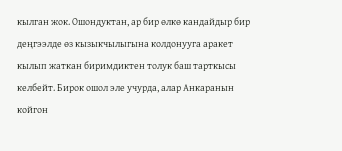кылган жок. Ошондуктан, ар бир өлкө кандайдыр бир деңгээлде өз кызыкчылыгына колдонууга аракет кылып жаткан биримдиктен толук баш тарткысы келбейт. Бирок ошол эле учурда, алар Анкаранын койгон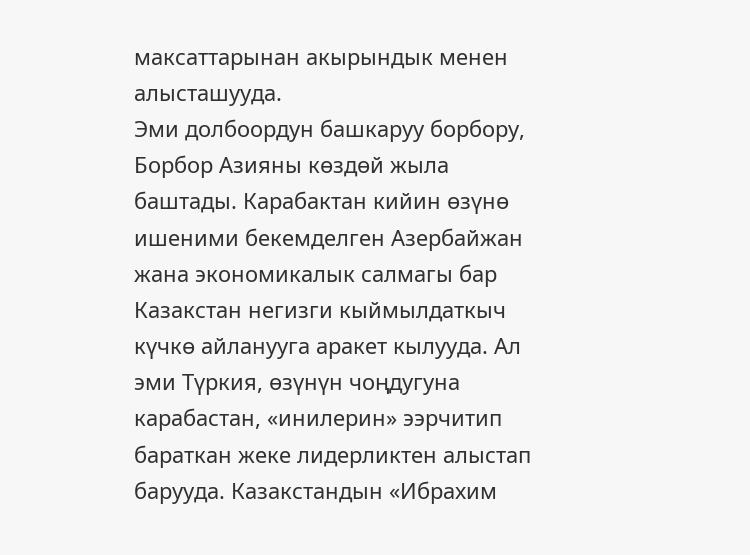максаттарынан акырындык менен алысташууда.
Эми долбоордун башкаруу борбору, Борбор Азияны көздөй жыла баштады. Карабактан кийин өзүнө ишеними бекемделген Азербайжан жана экономикалык салмагы бар Казакстан негизги кыймылдаткыч күчкө айланууга аракет кылууда. Ал эми Түркия, өзүнүн чоңдугуна карабастан, «инилерин» ээрчитип бараткан жеке лидерликтен алыстап барууда. Казакстандын «Ибрахим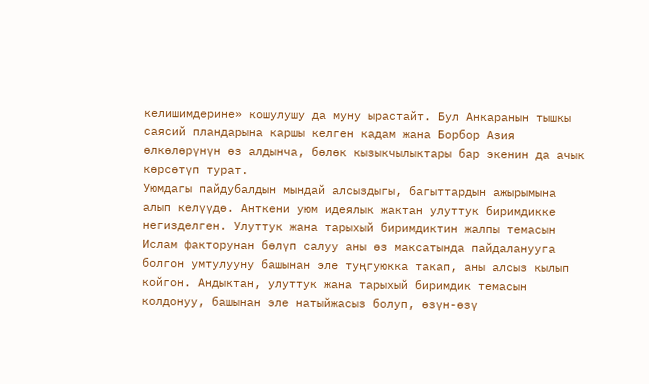келишимдерине» кошулушу да муну ырастайт. Бул Анкаранын тышкы саясий пландарына каршы келген кадам жана Борбор Азия өлкөлөрүнүн өз алдынча, бөлөк кызыкчылыктары бар экенин да ачык көрсөтүп турат.
Уюмдагы пайдубалдын мындай алсыздыгы, багыттардын ажырымына алып келүүдө. Анткени уюм идеялык жактан улуттук биримдикке негизделген. Улуттук жана тарыхый биримдиктин жалпы темасын Ислам факторунан бөлүп салуу аны өз максатында пайдаланууга болгон умтулууну башынан эле туңгуюкка такап, аны алсыз кылып койгон. Андыктан, улуттук жана тарыхый биримдик темасын колдонуу, башынан эле натыйжасыз болуп, өзүн-өзү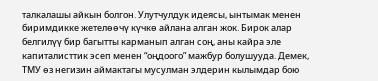талкалашы айкын болгон. Улутчулдук идеясы, ынтымак менен биримдикке жетелөөчү күчкө айлана алган жок. Бирок алар белгилүү бир багытты карманып алган соң, аны кайра эле капиталисттик эсеп менен “оңдоого” мажбур болушууда. Демек, ТМУ өз негизин аймактагы мусулман элдерин кылымдар бою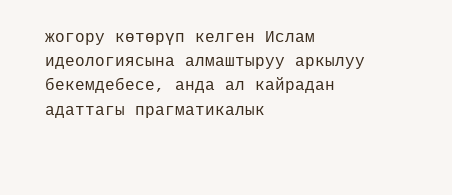жогору көтөрүп келген Ислам идеологиясына алмаштыруу аркылуу бекемдебесе, анда ал кайрадан адаттагы прагматикалык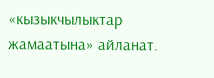«кызыкчылыктар жамаатына» айланат.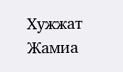Хужжат Жамиа